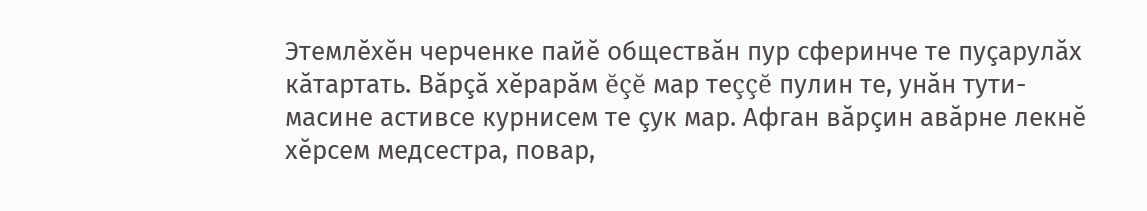Этемлĕхĕн черченке пайĕ обществăн пур сферинче те пуçарулăх кăтартать. Вăрçă хĕрарăм ĕçĕ мар теççĕ пулин те, унăн тути-масине астивсе курнисем те çук мар. Афган вăрçин авăрне лекнĕ хĕрсем медсестра, повар,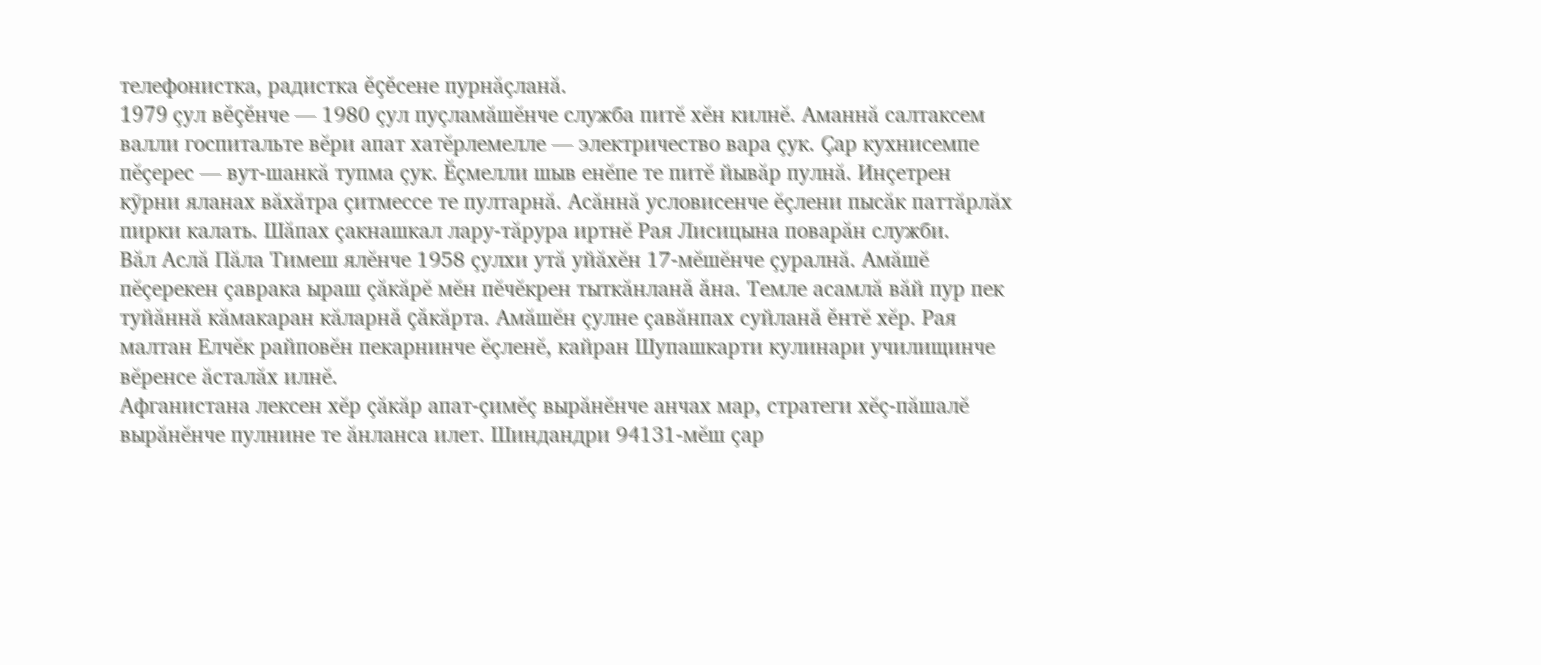телефонистка, радистка ĕçĕсене пурнăçланă.
1979 çул вĕçĕнче — 1980 çул пуçламăшĕнче служба питĕ хĕн килнĕ. Аманнă салтаксем валли госпитальте вĕри апат хатĕрлемелле — электричество вара çук. Çар кухнисемпе пĕçерес — вут-шанкă тупма çук. Ĕçмелли шыв енĕпе те питĕ йывăр пулнă. Инçетрен кỹрни яланах вăхăтра çитмессе те пултарнă. Асăннă условисенче ĕçлени пысăк паттăрлăх пирки калать. Шăпах çакнашкал лару-тăрура иртнĕ Рая Лисицына поварăн служби.
Вăл Аслă Пăла Тимеш ялĕнче 1958 çулхи утă уйăхĕн 17-мĕшĕнче çуралнă. Амăшĕ пĕçерекен çаврака ыраш çăкăрĕ мĕн пĕчĕкрен тыткăнланă ăна. Темле асамлă вăй пур пек туйăннă кăмакаран кăларнă çăкăрта. Амăшĕн çулне çавăнпах суйланă ĕнтĕ хĕр. Рая малтан Елчĕк райповĕн пекарнинче ĕçленĕ, кайран Шупашкарти кулинари училищинче вĕренсе ăсталăх илнĕ.
Афганистана лексен хĕр çăкăр апат-çимĕç вырăнĕнче анчах мар, стратеги хĕç-пăшалĕ вырăнĕнче пулнине те ăнланса илет. Шиндандри 94131-мĕш çар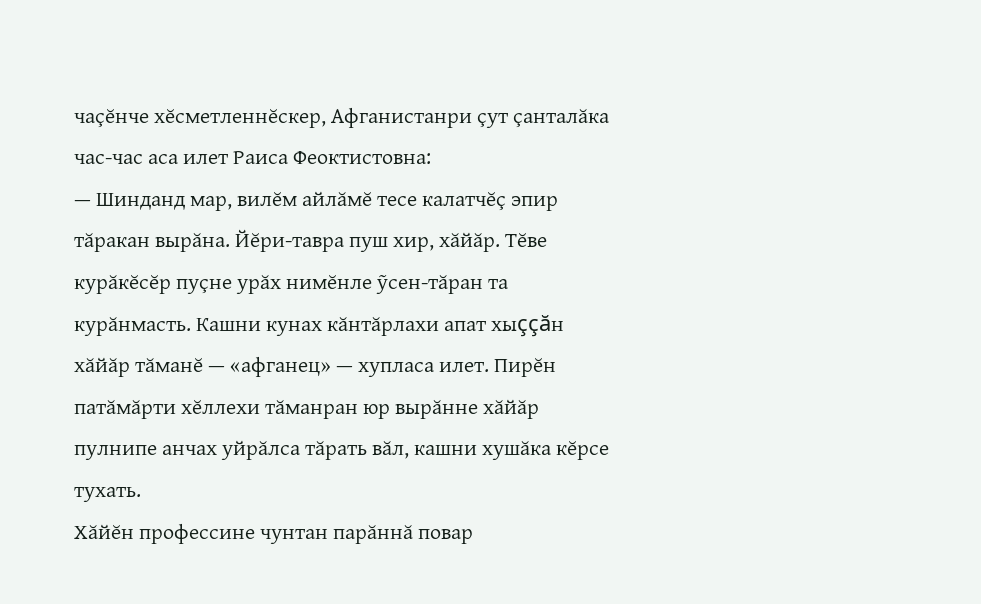чаçĕнче хĕсметленнĕскер, Афганистанри çут çанталăка час-час аса илет Раиса Феоктистовна:
— Шинданд мар, вилĕм айлăмĕ тесе калатчĕç эпир тăракан вырăна. Йĕри-тавра пуш хир, хăйăр. Тĕве курăкĕсĕр пуçне урăх нимĕнле ỹсен-тăран та курăнмасть. Кашни кунах кăнтăрлахи апат хыççăн хăйăр тăманĕ — «афганец» — хупласа илет. Пирĕн патăмăрти хĕллехи тăманран юр вырăнне хăйăр пулнипе анчах уйрăлса тăрать вăл, кашни хушăка кĕрсе тухать.
Хăйĕн профессине чунтан парăннă повар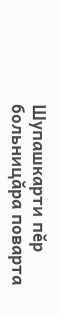Шупашкарти пĕр больницăра поварта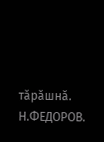тăрăшнă.
Н.ФЕДОРОВ.